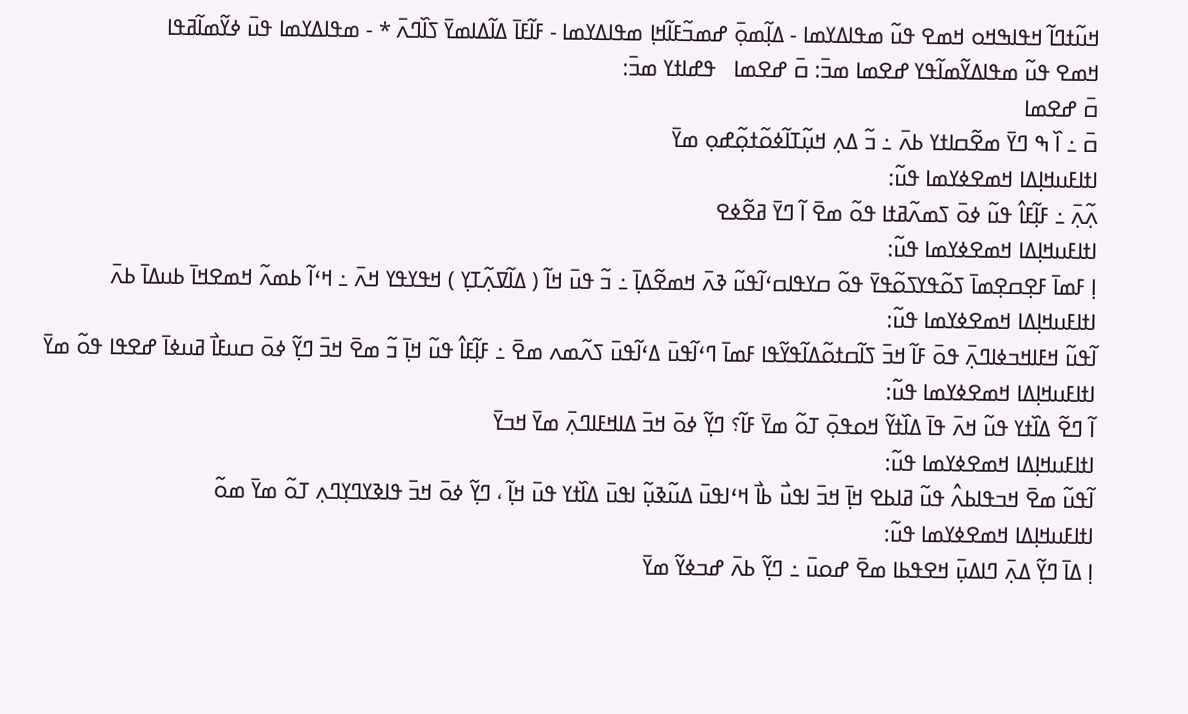ߞߎ߬ߙߣߊ߬ ߞߟߊߒߞߋ ߞߘߐ ߟߎ߬ ߘߟߊߡߌߘߊ - ߡߊ߲߬ߘߋ߲߫ ߝߘߏ߬ߓߊ߬ߞߊ߲ ߘߟߊߡߌߘߊ - ߓߊ߬ߓߊ߫ ߡߊ߬ߡߊߘߌ߫ ߖߊ߰ߣߍ߫ * - ߘߟߊߡߌߘߊ ߟߎ߫ ߦߌ߬ߘߊ߬ߥߟߊ
ߞߘߐ ߟߎ߬ ߘߟߊߡߌ߬ߘߊ߬ߟߌ ߝߐߘߊ ߘߏ߫: ߛ߫ ߝߐߘߊ   ߟߝߊߙߌ ߘߏ߫:
ߛ߫ ߝߐߘߊ
ߛ߫ ߸ ߊ߰ ߒ ߣߌ߫ ߘߐ߬ߛߊߙߌ ߕߍ߫ ߸ ߏ߬ ߡߍ߲ ߞߎ߲߬ߠߊ߬ߦߋ߬ߙߋ߲߬ߝߋ߲ ߘߌ߫
ߊߙߊߓߎߞߊ߲ߡߊ ߞߘߐߦߌߘߊ ߟߎ߬:
ߍ߲߬ߍ߲߫ ߸ ߓߊ߲߬ߓߊ߮ ߟߎ߬ ߦߋ߫ ߖߘߍ߬ߥߙߊ ߟߋ߬ ߘߐ߫ ߊ߬ ߣߌ߫ ߥߐ߬ߦߐ
ߊߙߊߓߎߞߊ߲ߡߊ ߞߘߐߦߌߘߊ ߟߎ߬:
ߊ߲ ߓߘߊ߫ ߓߐ߲ߛߐ߲ߘߊ߫ ߖߋ߬ߟߌߖߋ߬ߟߌ߫ ߟߋ߬ ߛߌߟߊߛߵߊ߬ߟߎ߬ ߢߍ߫ ߞߘߐ߬ߡߊ߲߫ ߸ ߏ߬ ߟߎ߫ ߞߊ߬ ( ߡߊ߬ߜߍ߲߬ߠߌ߲ ) ߞߟߌߟߌ ߞߍ߫ ߸ ߞߵߊ߬ ߕߘߍ߬ ߞߘߐߞߊ߫ ߕߎߡߊ߫ ߕߍ߫
ߊߙߊߓߎߞߊ߲ߡߊ ߞߘߐߦߌߘߊ ߟߎ߬:
ߊ߬ߟߎ߬ ߞߓߊߞߏߦߊߣߍ߲߫ ߟߋ߫ ߓߊ߬ ߞߏ߫ ߖߊ߬ߛߙߋ߬ߡߊ߬ߟߌ߬ߟߊ ߓߘߊ߫ ߣߵߊ߬ߟߎ߫ ߡߵߊ߬ߟߎ߫ ߖߍ߬ߘߍ ߘߐ߫ ߸ ߓߊ߲߬ߓߊ߮ ߟߎ߬ ߞߊ߲߫ ߏ߬ ߘߐ߫ ߞߏ߫ ߣߌ߲߬ ߦߋ߫ ߛߎߓߊ߯ ߥߎߦߊ߫ ߝߐߟߊ ߟߋ߬ ߘߌ߫
ߊߙߊߓߎߞߊ߲ߡߊ ߞߘߐߦߌߘߊ ߟߎ߬:
ߊ߬ ߣߐ߬ ߡߊ߰ߙߌ ߟߎ߬ ߞߍ߫ ߟߊ߫ ߡߊ߰ߙߌ߬ ߞߋߟߋ߲߫ ߠߋ߬ ߘߌ߫ ߓߊ߬؟ ߣߌ߲߬ ߦߋ߫ ߞߏ߫ ߡߊߞߓߊߣߍ߲߫ ߘߌ߫ ߞߏߌ߫
ߊߙߊߓߎߞߊ߲ߡߊ ߞߘߐߦߌߘߊ ߟߎ߬:
ߊ߬ߟߎ߬ ߘߐ߫ ߞߏߟߊߕߍ߮ ߟߎ߬ ߥߊߕߐ ߞߊ߲߫ ߞߏ߫ ߊߟߎ߯ ߕߊ߯ ߞߵߊߟߎ߫ ߡߎ߬ߢߎ߲߬ ߊߟߎ߫ ߡߊ߰ߙߌ ߟߎ߫ ߞߊ߲߬ ، ߣߌ߲߬ ߦߋ߫ ߞߏ߫ ߟߊߢߌߣߌ߲ߣߍ߲ ߠߋ߬ ߘߌ߫ ߘߋ߬
ߊߙߊߓߎߞߊ߲ߡߊ ߞߘߐߦߌߘߊ ߟߎ߬:
ߊ߲ ߡߊ߫ ߣߌ߲߬ ߡߍ߲߫ ߣߊߡߎ߲߫ ߞߐߟߕߊ ߘߐ߫ ߝߋߎ߫ ߸ ߣߌ߲߬ ߕߍ߫ ߝߏߦߌ߬ ߘߌ߫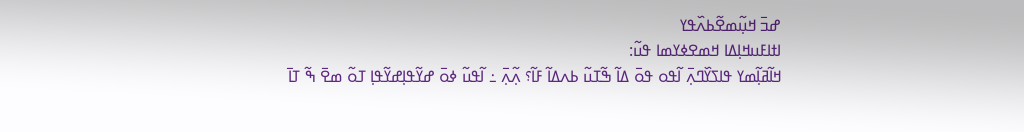ߝߏ߫ ߞߎ߲߬ߘߐ߬ߕߍ߰ߟߌ
ߊߙߊߓߎߞߊ߲ߡߊ ߞߘߐߦߌߘߊ ߟߎ߬:
ߞߊ߬ߥߊ߲߬ߘߌ ߟߊߖߌ߰ߣߍ߲߫ ߊ߬ߟߋ ߟߋ߫ ߡߊ߬ ߒ߬ߠߎ߬ ߕߍߡߊ߬ ߓߊ߬؟ ߍ߲߬ߍ߲߫ ߸ ߊ߬ߟߎ߬ ߦߋ߫ ߝߌ߬ߟߊ߲ߝߌ߬ߟߊ߲ ߠߋ߬ ߘߐ߫ ߒ߬ ߠߊ߫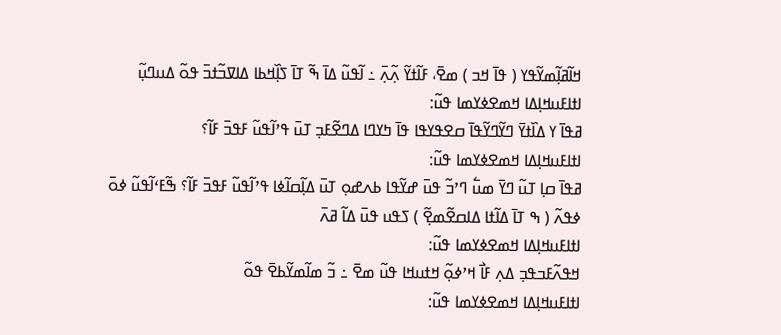ߞߊ߬ߥߊ߲߬ߘߌ߬ߟߌ ( ߟߊ߫ ߞߏ ) ߘߐ߫، ߓߊ߬ߙߌ߬ ߍ߲߬ߍ߲߫ ߸ ߊ߬ߟߎ߬ ߡߊ߫ ߒ߬ ߠߊ߫ ߖߊ߲߰ߞߕߊ ߡߊߜߏ߬ߙߏ߫ ߟߋ߬ ߡߎߣߎ߲߬
ߊߙߊߓߎߞߊ߲ߡߊ ߞߘߐߦߌߘߊ ߟߎ߬:
ߥߟߊ߫ ߌ ߡߊ߰ߙߌ߫ ߣߌ߬ߣߌ߬ߟߊ߫ ߛߐߟߌߟߊ ߟߊ߫ ߤߌߣߊ ߡߣߐ߬ߓߏ߲ ߠߎ߫ ߟߴߊ߬ߟߎ߬ ߓߟߏ߫ ߓߊ߬؟
ߊߙߊߓߎߞߊ߲ߡߊ ߞߘߐߦߌߘߊ ߟߎ߬:
ߥߟߊ߫ ߛߊ߲ ߠߎ߬ ߣߌ߫ ߘߎ߱ ߣߴߏ߬ ߟߎ߫ ߝߌ߬ߟߊ ߕߍߝߋ߲ ߠߎ߫ ߡߊ߲߬ߛߊ߬ߦߊ ߟߴߊ߬ߟߎ߬ ߓߟߏ߫ ߓߊ߬؟ ߒ߬ߓߵߊ߬ߟߎ߬ ߦߋ߫ ߦߟߍ߬ ( ߒ ߠߊ߫ ߡߊ߬ߙߊ ߡߊߛߐ߬ߘߐ߲߬ ) ߖߟߎ ߟߎ߫ ߡߊ߬ ߥߍ߫
ߊߙߊߓߎߞߊ߲ߡߊ ߞߘߐߦߌߘߊ ߟߎ߬:
ߞߟߍ߬ߓߏߟߏ߲ ߡߍ߲ ߓߊ߯ ߞߴߦߋ߲߬ ߞߙߎߞߊ ߟߎ߬ ߘߐ߫ ߸ ߏ߬ ߘߊ߬ߘߌ߬ߕߐ߫ ߟߋ߬
ߊߙߊߓߎߞߊ߲ߡߊ ߞߘߐߦߌߘߊ ߟߎ߬: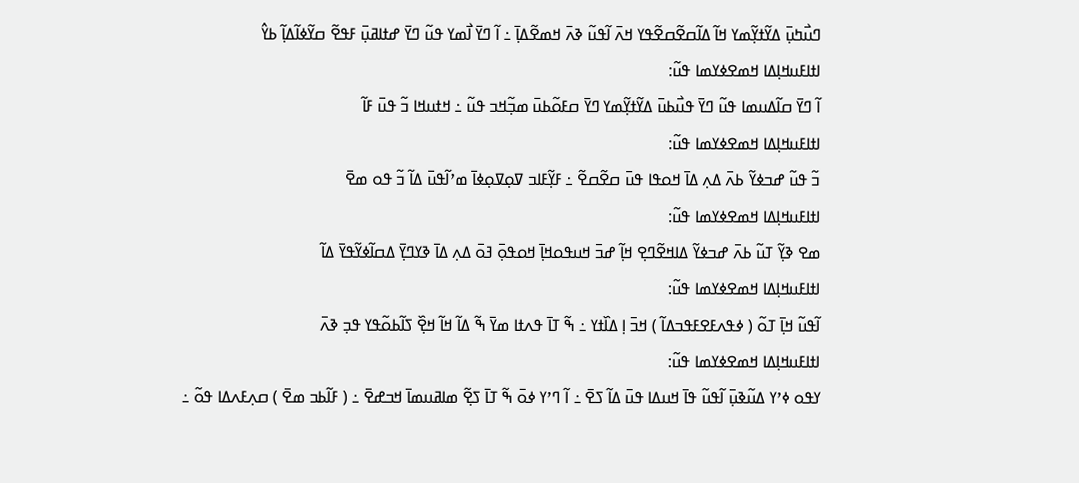ߣߎ߯ߤߎ߲߫ ߡߌ߬ߙߌ߲߬ߘߌ ߞߊ߬ ߡߊ߬ߛߐ߬ߛߐ߬ߟߌ ߞߍ߫ ߊ߬ߟߎ߬ ߢߍ߫ ߞߘߐ߬ߡߊ߲߫ ߸ ߊ߬ ߣߌ߫ ߊ߯ߘߌ ߟߎ߬ ߣߌ߫ ߝߙߊߥߎ߲߫ ߓߟߐ߬ ߛߌ߬ߦߊ߬ߡߊ߲߬ ߕߌ߮
ߊߙߊߓߎߞߊ߲ߡߊ ߞߘߐߦߌߘߊ ߟߎ߬:
ߊ߬ ߣߌ߫ ߛߊ߬ߡߎߘߊ ߟߎ߬ ߣߌ߫ ߟߎ߯ߕߎ߫ ߡߌ߬ߙߌ߲߬ߘߌ ߣߌ߫ ߛߓߋ߬ߕߎ߫ ߘߏ߲߬ߞߏ ߟߎ߬ ߸ ߞߙߎߞߊ ߏ߬ ߟߎ߫ ߓߊ߬
ߊߙߊߓߎߞߊ߲ߡߊ ߞߘߐߦߌߘߊ ߟߎ߬:
ߏ߬ ߟߎ߬ ߝߏߦߌ߬ ߕߍ߫ ߡߍ߲ ߡߊ߫ ߞߋߟߊ ߟߎ߫ ߛߐ߬ߛߐ߬ ߸ ߓߌ߲߬ߓߊߏ ߜߋ߲ߜߋ߲ߦߊ߫ ߘߴߊ߬ߟߎ߫ ߡߊ߬ ߏ߬ ߟߋ ߘߐ߫
ߊߙߊߓߎߞߊ߲ߡߊ ߞߘߐߦߌߘߊ ߟߎ߬:
ߘߐ ߢߌ߲߬ ߠߎ߬ ߕߍ߫ ߝߏߦߌ߬ ߡߊߞߐ߬ߣߐ߲ ߞߊ߲߬ ߝߏ߫ ߞߎߟߋߞߊ߲߫ ߞߋߟߋ߲߫ ߔߋ߫ ߡߍ߲ ߡߊ߫ ߢߌߣߌ߲߫ ߡߛߊ߬ߦߌ߬ߟߌ߫ ߡߊ߬
ߊߙߊߓߎߞߊ߲ߡߊ ߞߘߐߦߌߘߊ ߟߎ߬:
ߊ߬ߟߎ߬ ߞߊ߲߫ ߠߋ߬ ( ߦߟߍߓߐߓߟߏߡߊ߬ ) ߞߏ߫ ߊ߲ ߡߊ߰ߙߌ ߸ ߒ߬ ߠߊ߫ ߟߍߙߊ ߘߌ߫ ߒ߬ ߡߊ߬ ߞߊ߬ ߞߐ߲߰ ߖߊ߬ߕߋ߬ߟߌ ߟߏ߲ ߢߍ߫
ߊߙߊߓߎߞߊ߲ߡߊ ߞߘߐߦߌߘߊ ߟߎ߬:
ߌߟߋ ߦߴߌ ߡߎ߬ߢߎ߲߫ ߊ߬ߟߎ߬ ߟߊ߫ ߞߎߡߊ ߟߎ߫ ߡߊ߬ ߖߐ߫ ߸ ߊ߬ ߣߴߌ ߦߋ߫ ߒ߬ ߠߊ߫ ߖߐ߲߬ ߘߊߥߎߘߊ߫ ߞߏߝߐ߫ ߸ ( ߓߊ߬ߕߏ ߘߐ߫ ) ߛߍ߲ߓߍߡߊ ߟߋ߬ ߸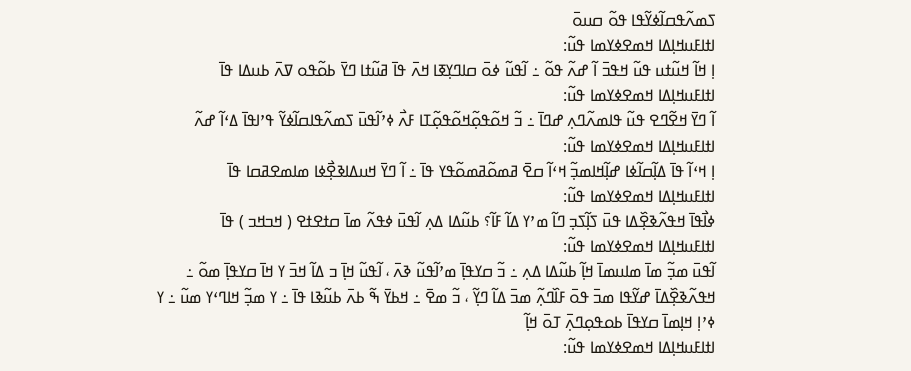ߖߘߍ߬ߟߛߊ߬ߦߌ߬ߟߊ ߟߋ߬ ߛߎߋ߫
ߊߙߊߓߎߞߊ߲ߡߊ ߞߘߐߦߌߘߊ ߟߎ߬:
ߊ߲ ߞߊ߬ ߞߎ߬ߙߎ ߟߎ߬ ߞߟߏ߫ ߊ߬ ߝߍ߬ ߟߋ߬ ߸ ߊ߬ߟߎ߬ ߦߋ߫ ߛߊߣߌ߲ߧߊ ߞߍ߫ ߟߊ߫ ߥߎ߬ߙߊ ߣߌ߫ ߕߋ߬ߟߋ ߜߍ߫ ߕߎߡߊ ߟߊ߫
ߊߙߊߓߎߞߊ߲ߡߊ ߞߘߐߦߌߘߊ ߟߎ߬:
ߊ߬ ߣߌ߫ ߞߐ߬ߣߐ ߟߎ߬ ߟߊߘߍ߬ߣߍ߲ ߝߣߊ߫ ߸ ߏ߬ ߞߋ߬ߟߋ߲߬ߞߋ߬ߟߋ߲߬ߠߊ ߓߍ߯ ߦߴߊ߬ߟߎ߫ ߖߘߍ߬ߟߊߛߊ߬ߦߌ߬ ߟߴߊߟߊ߫ ߡߵߊ߬ ߝߍ߬
ߊߙߊߓߎߞߊ߲ߡߊ ߞߘߐߦߌߘߊ ߟߎ߬:
ߊ߲ ߞߵߊ߬ ߟߊ߫ ߡߊ߲߬ߛߊ߬ߦߊ ߝߊ߲߬ߞߊߘߏ߲߬ ߞߵߊ߬ ߛߐ߫ ߥߘߋ߬ߥߘߋ߬ߟߌ ߟߊ߫ ߸ ߊ߬ ߣߌ߫ ߞߎߡߊߢߐ߲߯ߦߊ ߘߊߘߐߥߛߊ ߟߊ߫
ߊߙߊߓߎߞߊ߲ߡߊ ߞߘߐߦߌߘߊ ߟߎ߬:
ߦߊ߯ߟߊ߫ ߞߟߍ߬ߢߐ߲߰ߡߊ ߟߎ߫ ߖߊ߲߬ߖߏ߲ ߣߊ߬ ߘߴߌ ߡߊ߬ ߓߊ߬؟ ߕߎ߬ߡߊ ߡߍ߲ ߊ߬ߟߎ߫ ߦߟߍ߬ ߘߊ߫ ߛߙߐߙߐ ( ߞߏߞߏ ) ߟߊ߫
ߊߙߊߓߎߞߊ߲ߡߊ ߞߘߐߦߌߘߊ ߟߎ߬:
ߊ߬ߟߎ߫ ߘߏ߲߬ ߘߊ߫ ߘߊߎߘߊ߫ ߞߊ߲߬ ߕߎ߬ߡߊ ߡߍ߲ ߸ ߏ߬ ߛߌߟߊ߲߫ ߘߴߊ߬ߟߎ߬ ߢߍ߫ ، ߊ߬ߟߎ߬ ߞߊ߲߫ ߏ ߡߊ߬ ߞߏ߫ ߌ ߞߊ߫ ߛߌߟߊ߲߫ ߘߋ߬ ߸ ߞߟߍ߬ߢߐ߲߰ߡߊ߫ ߝߌ߬ߟߊ ߘߏ߫ ߟߋ߫ ߓߊ߰ߣߍ߲߬ ߘߏ߫ ߡߊ߬ ߣߌ߲߬ ، ߏ߬ ߘߐ߫ ߸ ߞߕߌ߫ ߒ߬ ߕߍ߫ ߕߎ߬ߢߊ ߟߊ߫ ߸ ߌ ߘߏ߲߬ ߞߊߣߵߌ ߘߎ߬ ߸ ߌ ߦߴߊ߲ ߞߊ߲ߘߊ߫ ߛߌߟߊ߫ ߕߋߟߋ߲ߣߍ߲߫ ߠߋ߫ ߞߊ߲߬
ߊߙߊߓߎߞߊ߲ߡߊ ߞߘߐߦߌߘߊ ߟߎ߬: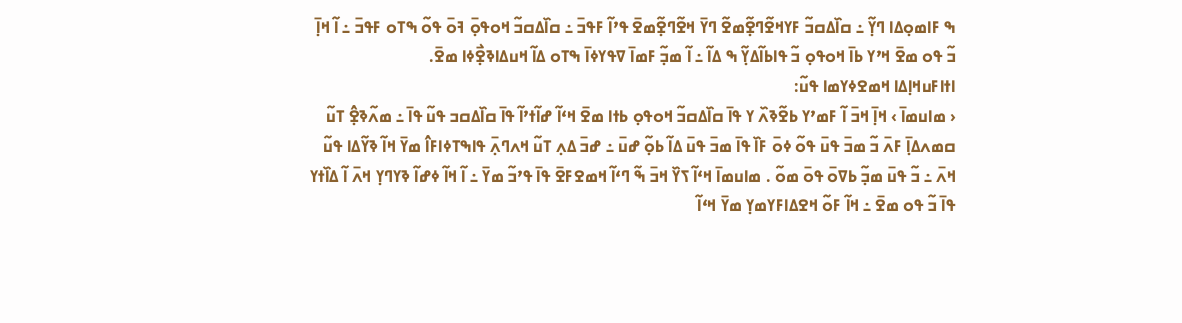ߒ ߓߊߘߋ߲ߡߊ ߣߌ߲߬ ߸ ߛߊ߰ߡߛߏ߬ ߓߌߞߐ߬ߣߐ߲߬ߘߐ߬ ߣߌ߫ ߞߐ߬ߣߐ߲߬ߘߐ߫ ߟߴߊ߬ ߓߟߏ߫ ߸ ߛߊ߰ߡߛߏ߬ ߞߋߟߋ߲߫ ߔߋ߫ ߟߋ߬ ߒߠߋ ߓߟߏ߫ ߸ ߊ߬ ߞߊ߲߫ ߏ߬ ߟߋ ߘߐ߫ ߞߴߌ ߕߊ߫ ߞߋߟߋ߲ ߏ߬ ߟߊߕߊ߬ߡߌ߲߬ ߒ ߡߊ߬ ߸ ߊ߬ ߘߏ߲߬ ߓߘߊ߫ ߜߟߌߦߊ߫ ߒߠߋ ߡߊ߬ ߞߎߡߊߢߐ߲߯ߦߊ ߘߐ߫.
ߊߙߊߓߎߞߊ߲ߡߊ ߞߘߐߦߌߘߊ ߟߎ߬:
‹ ߘߊߎߘߊ߫ › ߞߊ߲߫ ߞߏ߫ ߊ߬ ߓߘߴߌ ߕߐ߬ߢߍ߰ ߌ ߟߊ߫ ߛߊ߰ߡߛߏ߬ ߞߋߟߋ߲ ߕߙߊ ߘߐ߫ ߞߵߊ߬ ߝߊ߬ߙߴߊ߬ ߟߊ߫ ߛߊ߰ߡߛߏ ߟߎ߬ ߟߊ߫ ߸ ߘߍ߬ߢߐ߲߮ ߠߎ߬ ߛߘߍߡߊ߲߫ ߓߍ߫ ߏ߬ ߘߏ߫ ߟߎ߫ ߟߋ߬ ߦߋ߫ ߓߊ߰ ߟߊ߫ ߘߏ߫ ߟߎ߫ ߡߊ߬ ߕߋ߲߬ ߝߎ߫ ߸ ߝߏ߫ ߡߍ߲ ߠߎ߬ ߞߍߣߍ߲߫ ߟߊߒߠߦߊߓߊ߮ ߘߌ߫ ߞߊ߬ ߢߌ߬ߡߊ ߟߎ߬ ߞߍ߫ ߸ ߏ߬ ߟߎ߫ ߘߏ߲߬ ߕߜߋ߫ ߟߋ߫ ߘߋ߬ . ߘߊߎߘߊ߫ ߞߵߊ߬ ߖߌ߰ ߞߏ߫ ߒ߬ ߣߵߊ߬ ߞߘߐߓߐ߫ ߟߊ߫ ߟߴߏ߬ ߘߌ߫ ߸ ߊ߬ ߞߊ߬ ߦߝߊ߬ ߢߌߣߌ߲ ߞߍ߫ ߊ߬ ߡߊ߰ߙߌ ߟߊ߫ ߏ߬ ߟߋ ߘߐ߫ ߸ ߞߊ߬ ߓߋ߬ ߞߐߡߊߓߌߘߌ߲ ߘߌ߫ ߞߵߊ߬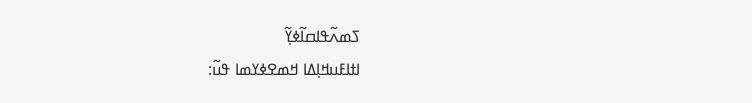ߖߘߍ߬ߟߊߛߊ߬ߦߌ߲߬
ߊߙߊߓߎߞߊ߲ߡߊ ߞߘߐߦߌߘߊ ߟߎ߬: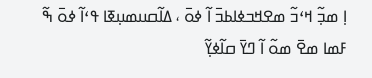ߊ߲ ߘߏ߲߬ ߞߵߏ߬ ߘߐߞߏߦߊߕߏ߫ ߊ߬ ߦߋ߫ ، ߡߊ߬ߛߎߘߎ߲ߧߊ ߟߵߊ߬ ߦߋ߫ ߒ߬ ߓߘߊ ߘߐ߫ ߘߋ߬ ߊ߬ ߣߌ߫ ߛߊ߬ߦߌ߲߬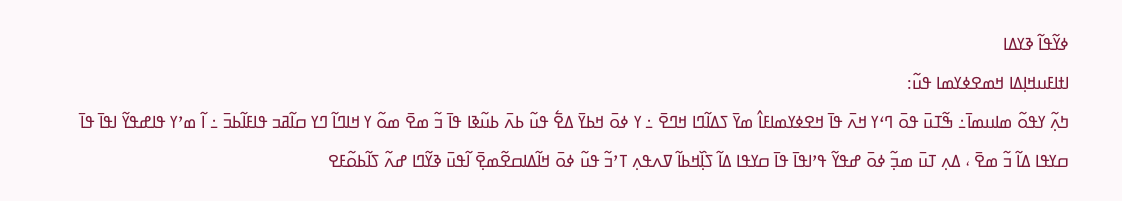ߦߌ߬ߟߊ߬ ߢߌߡߊ
ߊߙߊߓߎߞߊ߲ߡߊ ߞߘߐߦߌߘߊ ߟߎ߬:
ߤߍ߲߬ ߌߟߋ߬ ߘߊߎߘߊ߫߸ ߒ߬ߠߎ߫ ߟߋ߫ ߣߵߌ ߞߍ߫ ߟߊ߫ ߞߐߦߌߘߊߓߊ߮ ߘߌ߫ ߖߡߊ߬ߣߊ ߞߣߐ߫ ߸ ߌ ߦߋ߫ ߞߕߌ߫ ߡߐ߱ ߟߎ߬ ߕߍ߫ ߕߎ߬ߢߊ ߟߊ߫ ߏ߬ ߘߐ߫ ߘߋ߬ ߌ ߞߊߣߊ߬ ߣߌ ߛߊ߬ߥߏ ߟߊߓߊ߬ߕߏ߫ ߸ ߊ߬ ߘߴߌ ߟߊߝߟߌ߬ ߊߟߊ߫ ߟߊ߫ ߛߌߟߊ ߡߊ߬ ߏ߬ ߘߐ߫ ، ߡߍ߲ ߠߎ߫ ߘߏ߲߬ ߦߋ߫ ߝߟߌ߬ ߟߴߊߟߊ߫ ߟߊ߫ ߛߌߟߊ ߡߊ߬ ߖߊ߲߰ߞߕߊ߬ ߜߍߟߍ߲ ߠߴߏ߬ ߟߎ߬ ߦߋ߫ ߞߊ߬ߡߊߛߐ߬ߘߐ߲߫ ߊ߬ߟߎ߫ ߢߌ߬ߣߊ ߝߍ߬ ߖߊ߬ߕߋ߬ߓߐ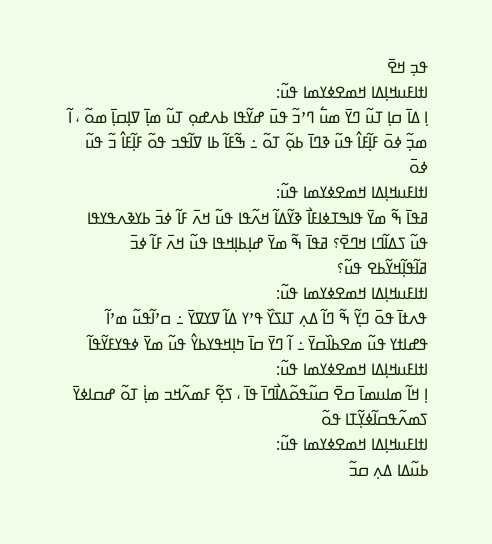ߟߏ߲ ߞߐ߫
ߊߙߊߓߎߞߊ߲ߡߊ ߞߘߐߦߌߘߊ ߟߎ߬:
ߊ߲ ߡߊ߫ ߛߊ߲ ߠߎ߬ ߣߌ߫ ߘߎ߱ ߣߴߏ߬ ߟߎ߫ ߝߌ߬ߟߊ ߕߍߝߋ߲ ߠߎ߬ ߘߊ߲߫ ߜߊ߲ߛߊ߲߫ ߘߋ߬ ، ߊ߬ ߘߏ߲߬ ߦߋ߫ ߓߊ߲߬ߓߊ߮ ߟߎ߬ ߢߣߊ߫ ߕߋ߲߬ ߠߋ߬ ߸ ߒ߬ߓߊ߬ ߕߊ ߜߊ߬ߟߏ ߟߋ߬ ߓߊ߲߬ߓߊ߮ ߏ߬ ߟߎ߬ ߦߋ߫
ߊߙߊߓߎߞߊ߲ߡߊ ߞߘߐߦߌߘߊ ߟߎ߬:
ߥߟߊ߫ ߒ߬ ߘߌ߫ ߟߊߒߠߦߊߓߊ߯ ߢߌ߬ߡߊ߬ ߞߍ߬ߟߊ ߟߎ߬ ߞߍ߫ ߓߊ߬ ߦߏ߫ ߕߌߢߍߟߌߟߊ ߟߎ߬ ߖߡߊ߬ߣߊ ߞߣߐ߫؟ ߥߟߊ߫ ߒ߬ ߘߌ߫ ߝߊ߲ߕߊ߲ߞߟߊ ߟߎ߬ ߞߍ߫ ߓߊ߬ ߦߏ߫ ߥߊ߬ߟߊ߲߬ߞߌ߬ߕߐ ߟߎ߬؟
ߊߙߊߓߎߞߊ߲ߡߊ ߞߘߐߦߌߘߊ ߟߎ߬:
ߟߍߙߊ߫ ߟߋ߫ ߣߌ߲߬ ߒ߬ ߣߊ߬ ߡߍ߲ ߠߊߖߌ߰ ߟߴߌ ߡߊ߬ ߜߌߜߌ߫ ߸ ߛߴߊ߬ߟߎ߬ ߘߴߊ߬ ߟߝߊߙߌ ߟߎ߬ ߘߐߕߊ߰ߛߌ߫ ߸ ߊ߬ ߣߌ߫ ߛߊ߫ ߤߊ߲ߞߟߌߕߌ߮ ߟߎ߬ ߘߌ߫ ߦߟߌߓߌ߬ߟߊ߬
ߊߙߊߓߎߞߊ߲ߡߊ ߞߘߐߦߌߘߊ ߟߎ߬:
ߊ߲ ߞߊ߬ ߘߊߎߘߊ߫ ߛߐ߫ ߛߎ߬ߟߋ߬ߡߊ߯ߣߊ߫ ߟߊ߫ ، ߖߐ߲߬ ߓߘߍ߬ߞߏ ߘߊ߲߭ ߠߋ߬ ߝߛߊߦߌ߫ ߖߘߍ߬ߟߛߊ߬ߦߌ߲߬ߠߊ ߟߋ߬
ߊߙߊߓߎߞߊ߲ߡߊ ߞߘߐߦߌߘߊ ߟߎ߬:
ߕߎ߬ߡߊ ߡߍ߲ ߛߏ߬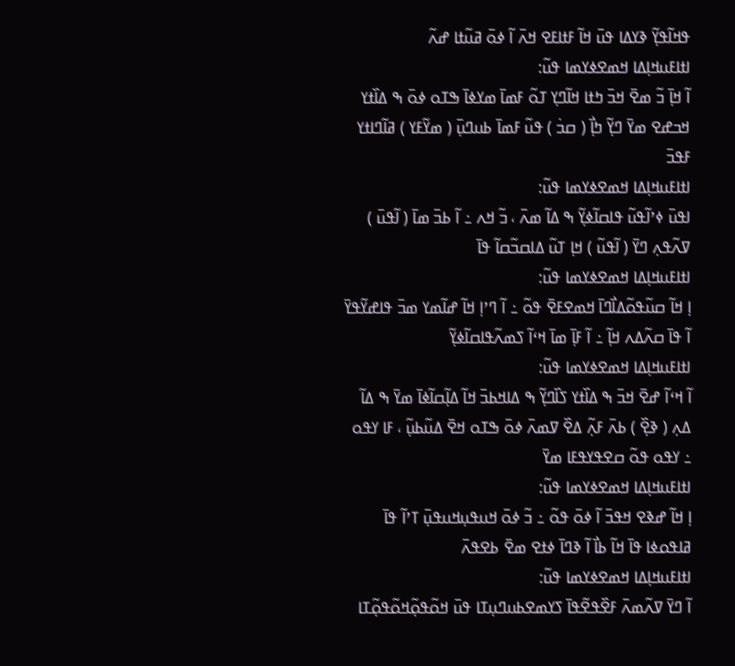ߟߞߊ߬ߟߌ߲߬ ߢߌߡߊ ߟߎ߫ ߞߊ߬ ߓߙߊߓߐ ߞߍ߫ ߊ߬ ߦߋ߫ ߥߎ߬ߙߊ ߝߍ߬
ߊߙߊߓߎߞߊ߲ߡߊ ߞߘߐߦߌߘߊ ߟߎ߬:
ߊ߬ ߞߊ߲߫ ߏ߬ ߘߐ߫ ߞߏ߫ ߤߙߊ ߞߊ߬ߣߌ߲ ߠߋ߬ ߓߘߊ߫ ߘߌߦߊ߫ ߒߠߋ ߦߋ߫ ߒ ߡߊ߰ߙߌ ߞߏߝߐ ߘߌ߫ ߣߌ߲߬ ߤߊ߲߯ ( ߛߏ߭ ) ߟߎ߬ ߓߘߊ߫ ߕߎߣߎ߲߫ ( ߘߌ߬ߓߌ ) ߥߊ߬ߣߊߙߌ ߓߟߏ߫
ߊߙߊߓߎߞߊ߲ߡߊ ߞߘߐߦߌߘߊ ߟߎ߬:
ߊߟߎ߫ ߦߴߊ߬ߟߎ߬ ߟߊߛߊ߬ߦߌ߲߬ ߒ ߡߊ߬ ߘߍ߫ ، ߏ߬ ߞߍ ߸ ߊ߬ ߕߏ߫ ߘߊ߫ ( ߊ߬ߟߎ߫ ) ߜߍ߬ߟߍ߲ ߣߌ߫ ( ߊ߬ߟߎ߬ ) ߞߊ߲ ߠߎ߬ ߡߊߛߏ߬ߛߊ߬ ߟߊ߫
ߊߙߊߓߎߞߊ߲ߡߊ ߞߘߐߦߌߘߊ ߟߎ߬:
ߊ߲ ߞߊ߬ ߛߎ߬ߟߋ߬ߡߊ߯ߣߊ߫ ߞߘߐߓߐ߫ ߟߋ߬ ߸ ߊ߬ ߣߴߊ߲ ߞߊ߬ ߝߊ߬ߘߌ ߘߏ߫ ߟߊߝߌ߬ߟߌ߫ ߊ߬ ߟߊ߫ ߛߍ߬ߡߍ ߞߊ߲߬ ߸ ߊ߬ ߓߊ߲߫ ߘߊ߫ ߞߵߊ߬ ߖߘߍ߬ߟߊߛߊ߬ߦߌ߲߬
ߊߙߊߓߎߞߊ߲ߡߊ ߞߘߐߦߌߘߊ ߟߎ߬:
ߊ߬ ߞߵߊ߬ ߝߐ߫ ߞߏ߫ ߒ ߡߊ߰ߙߌ ߖߊ߰ߣߌ߲߬ ߒ ߡߊߞߕߏ߫ ߞߊ߬ ߡߊ߲߬ߛߊ߬ߦߊ߫ ߘߌ߫ ߒ ߡߊ߬ ߡߍ߲ ( ߢߐ߲߰ ) ߕߍ߫ ߓߍ߲߬ ߡߐ߰ ߜߘߍ߫ ߦߋ߫ ߒߠߋ ߞߐ߫ ߡߎ߬ߕߎ߲߬ ، ߓߊ ߌߟߋ ߸ ߌߟߋ ߟߋ߬ ߛߐߟߌߟߓߊ ߘߌ߫
ߊߙߊߓߎߞߊ߲ߡߊ ߞߘߐߦߌߘߊ ߟߎ߬:
ߊ߲ ߞߊ߬ ߝߢߐ ߞߟߏ߫ ߊ߬ ߦߋ߫ ߟߋ߬ ߸ ߏ߬ ߦߋ߫ ߞߎߟߎ߲ߞߎߟߎ߲߫ ߠߴߊ߬ ߟߊ߫ ߥߊߟߋߦߊ ߟߊ߫ ߞߊ߬ ߕߊ߯ ߊ߬ ߢߣߊ߫ ߦߙߐ ߘߐ߫ ߕߐߟߍ߫
ߊߙߊߓߎߞߊ߲ߡߊ ߞߘߐߦߌߘߊ ߟߎ߬:
ߊ߬ ߣߌ߫ ߜߍ߬ߘߍ߫ ߓߐ߰ߟߐ߬ߟߊ߫ ߖߌߘߐߕߎߣߎ߲ߠߊ ߟߎ߫ ߞߋ߬ߟߋ߲߬ߞߋ߬ߟߋ߲߬ߠߊ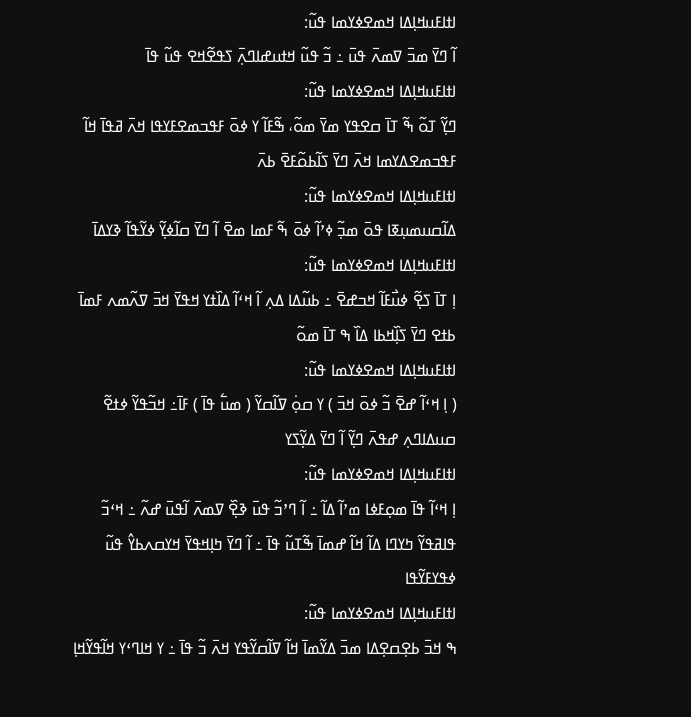ߊߙߊߓߎߞߊ߲ߡߊ ߞߘߐߦߌߘߊ ߟߎ߬:
ߊ߬ ߣߌ߫ ߘߏ߫ ߜߘߍ߫ ߟߎ߫ ߸ ߏ߬ ߟߎ߬ ߞߙߎߝߊߣߍ߲߫ ߖߟߐ߬ߞߐ ߟߎ߬ ߟߊ߫
ߊߙߊߓߎߞߊ߲ߡߊ ߞߘߐߦߌߘߊ ߟߎ߬:
ߣߌ߲߬ ߠߋ߬ ߒ߬ ߠߊ߫ ߛߐߟߌ ߘߌ߫ ߘߋ߬، ߒ߬ߓߊ߬ ߌ ߦߋ߫ ߓߟߏߘߐߓߌߟߊ ߞߍ߫ ߥߟߊ߫ ߞߊ߬ ߓߟߏߘߐߡߌߘߊ ߞߍ߫ ߣߌ߫ ߖߊ߬ߕߋ߬ߓߐ߫ ߕߍ߫
ߊߙߊߓߎߞߊ߲ߡߊ ߞߘߐߦߌߘߊ ߟߎ߬:
ߡߊ߬ߛߎߘߎ߲ߧߊ ߟߋ߫ ߘߏ߲߬ ߦߴߊ߬ ߦߋ߫ ߒ߬ ߓߘߊ ߘߐ߫ ߊ߬ ߣߌ߫ ߛߊ߬ߦߌ߲߬ ߦߌ߬ߟߊ߬ ߢߌߡߊ߫
ߊߙߊߓߎߞߊ߲ߡߊ ߞߘߐߦߌߘߊ ߟߎ߬:
ߊ߲ ߠߊ߫ ߖߐ߲߬ ߦߎ߯ߓߊ߬ ߞߏߝߐ߫ ߸ ߕߎ߬ߡߊ ߡߍ߲ ߊ߬ ߞߵߊ߬ ߡߊ߰ߙߌ ߞߟߌ߫ ߞߏ߫ ߜߍ߬ߘߍ ߓߘߊ߫ ߕߙߐ ߣߌ߫ ߖߊ߲߰ߞߕߊ ߡߊ߰ ߒ ߠߊ߫ ߘߋ߬
ߊߙߊߓߎߞߊ߲ߡߊ ߞߘߐߦߌߘߊ ߟߎ߬:
( ߊ߲ ߞߵߊ߬ ߝߐ߫ ߏ߬ ߦߋ߫ ߞߏ߫ ) ߌ ߛߋ߲߭ ߜߊ߬ߛߌ߬ ( ߘߎ߱ ߟߊ߫ ) ߓߊ߫߸ ߞߏ߬ߟߌ߬ ߦߙߐ߬ ߛߎߡߊߣߍ߲ ߝߟߍ߫ ߣߌ߲߬ ߊ߬ ߣߌ߫ ߡߌ߲߬ߖߌ
ߊߙߊߓߎߞߊ߲ߡߊ ߞߘߐߦߌߘߊ ߟߎ߬:
ߊ߲ ߞߵߊ߬ ߟߊ߫ ߘߋ߲ߓߦߊ ߘߴߊ߬ ߡߊ߬ ߸ ߊ߬ ߣߴߏ߬ ߟߎ߫ ߢߐ߲߰ ߜߘߍ߫ ߊ߬ߟߎ߫ ߝߍ߬ ߸ ߞߵߏ߬ ߟߊߥߟߌ߬ ߤߌߣߊ ߡߊ߬ ߞߊ߬ ߝߘߊ߫ ߒ߬ߠߎ߬ ߟߊ߫ ߸ ߊ߬ ߣߌ߫ ߤߊ߲ߞߟߌ߫ ߞߌߛߍߕߌ߮ ߟߎ߬ ߦߟߌߓߌ߬ߟߊ
ߊߙߊߓߎߞߊ߲ߡߊ ߞߘߐߦߌߘߊ ߟߎ߬:
ߒ ߞߏ߫ ߕߐ߲ߛߐ߲ߡߊ ߘߏ߫ ߡߌ߬ߘߊ߫ ߞߊ߬ ߜߊ߬ߛߌ߬ߟߌ ߞߍ߫ ߏ߬ ߟߊ߫ ߸ ߌ ߞߊߣߵߌ ߞߊ߬ߟߌ߬ߞߊ߲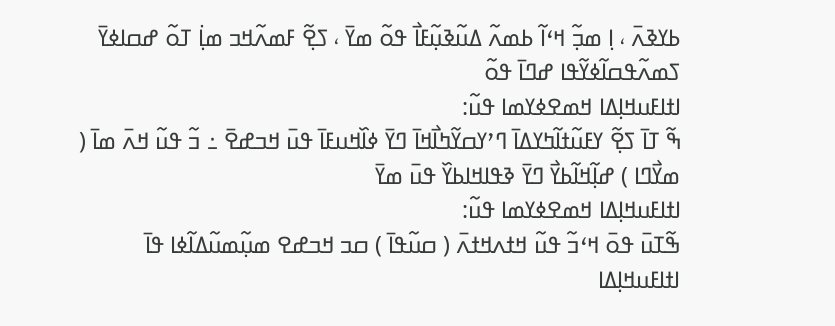ߕߌߢߍ߫ ، ߊ߲ ߘߏ߲߬ ߞߵߊ߬ ߕߘߍ߬ ߡߎ߬ߢߎ߲߬ߓߊ߯ ߟߋ߬ ߘߌ߫ ، ߖߐ߲߬ ߓߘߍ߬ߞߏ ߘߊ߲߭ ߠߋ߬ ߝߛߊߦߌ߫ ߖߘߍ߬ߟߛߊ߬ߦߌ߬ߟߊ ߝߣߊ߫ ߟߋ߬
ߊߙߊߓߎߞߊ߲ߡߊ ߞߘߐߦߌߘߊ ߟߎ߬:
ߒ߬ ߠߊ߫ ߖߐ߲߬ ߌߓߎ߬ߙߊ߬ߤߌߡߊ߫ ߣߴߌߛߌ߬ߤߊ߯ߞߊ߫ ߣߌ߫ ߦߊ߰ߞߎߓߊ߫ ߟߎ߫ ߞߏߝߐ߫ ߸ ߏ߬ ߟߎ߬ ߞߍ߫ ߘߊ߫ ( ߘߌ߯ߣߊ ) ߝߊ߲߬ߞߊ߬ߕߌ߯ ߣߌ߫ ߢߟߊߞߊߕߌ߰ ߟߎ߫ ߘߌ߫
ߊߙߊߓߎߞߊ߲ߡߊ ߞߘߐߦߌߘߊ ߟߎ߬:
ߒ߬ߠߎ߫ ߟߋ߫ ߞߵߏ߬ ߟߎ߬ ߞߙߍߞߙߍ߫ ( ߛߎ߬ߟߊ߫ ) ߛߏ ߞߏߝߐ ߘߎ߲߬ߘߎ߬ߡߊ߬ߦߊ ߟߊ߫
ߊߙߊߓߎߞߊ߲ߡߊ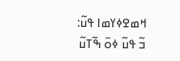ߞߘߐߦߌߘߊ ߟߎ߬:
ߏ߬ ߟߎ߬ ߦߋ߫ ߒ߬ߠߎ߬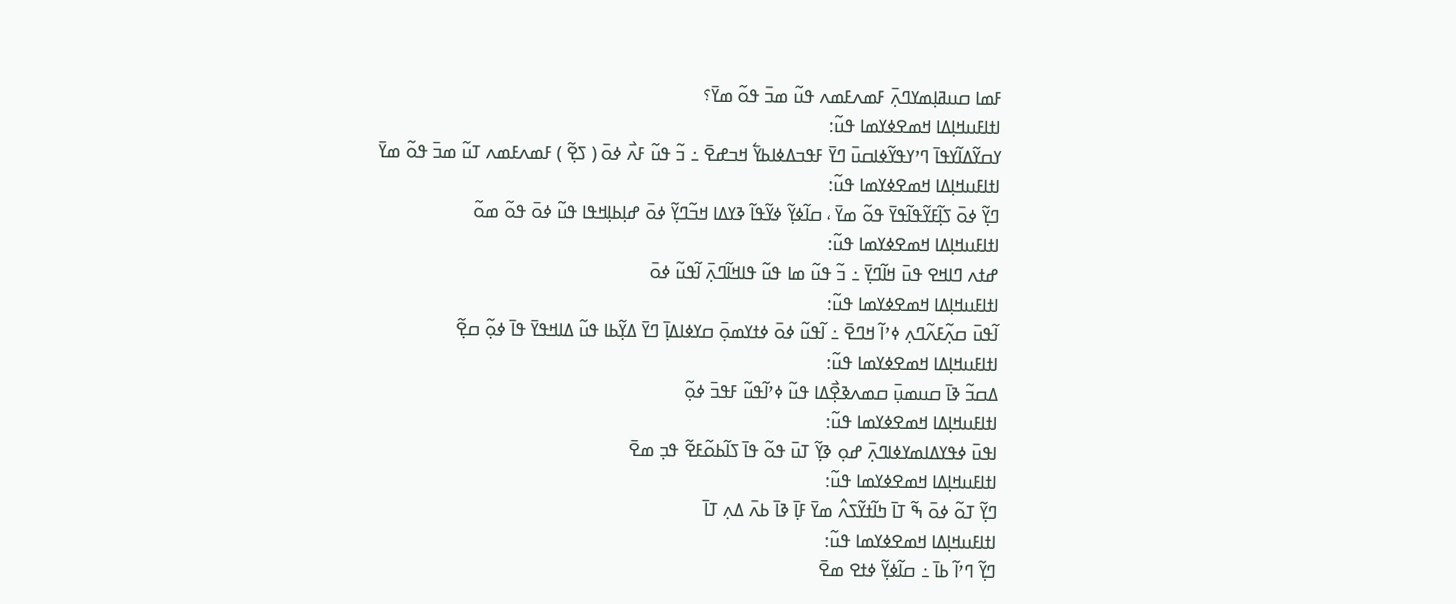ߓߘߊ ߛߎߥߊ߲ߘߌߣߍ߲߫ ߓߘߍߓߘߍ ߟߎ߬ ߘߏ߫ ߟߋ߬ ߘߌ߫؟
ߊߙߊߓߎߞߊ߲ߡߊ ߞߘߐߦߌߘߊ ߟߎ߬:
ߌߛߌ߬ߡߊ߬ߌߟߊ߫ ߣߴߌߟߌ߬ߦߊߛߎ߫ ߣߌ߫ ߓߟߏߡߦߊߕߌ߱ ߞߏߝߐ߫ ߸ ߏ߬ ߟߎ߬ ߓߍ߯ ߦߋ߫ ( ߖߐ߲߬ ) ߓߘߍߓߘߍ ߠߎ߬ ߘߏ߫ ߟߋ߬ ߘߌ߫
ߊߙߊߓߎߞߊ߲ߡߊ ߞߘߐߦߌߘߊ ߟߎ߬:
ߣߌ߲߬ ߦߋ߫ ߖߊ߲߬ߓߌ߬ߟߊ߬ߟߌ߫ ߟߋ߬ ߘߌ߫ ، ߛߊ߬ߦߌ߲߬ ߦߌ߬ߟߊ߬ ߢߌߡߊ ߞߏ߬ߣߌ߲߬ ߦߋ߫ ߝߊ߲ߕߊ߲ߞߟߊ ߟߎ߬ ߦߋ߫ ߟߋ߬ ߘߋ߬
ߊߙߊߓߎߞߊ߲ߡߊ ߞߘߐߦߌߘߊ ߟߎ߬:
ߝߙߍ ߣߊߞߐ ߟߎ߫ ߞߊ߬ߣߌ߲߫ ߸ ߏ߬ ߟߎ߬ ߘߊ ߟߎ߬ ߟߊߞߊ߬ߣߍ߲߫ ߊ߬ߟߎ߬ ߦߋ߫
ߊߙߊߓߎߞߊ߲ߡߊ ߞߘߐߦߌߘߊ ߟߎ߬:
ߊ߬ߟߎ߫ ߛߍ߲߬ߓߍ߬ߣߍ߲ ߦߴߊ߬ ߞߣߐ߫ ߸ ߊ߬ߟߎ߬ ߦߋ߫ ߦߙߌߘߋ߲߫ ߛߌߦߊߡߊ߲߫ ߣߌ߫ ߡߌ߲߬ߕߊ ߟߎ߬ ߡߊߞߟߌ߫ ߟߊ߫ ߦߋ߲߬ ߛߐ߲߬
ߊߙߊߓߎߞߊ߲ߡߊ ߞߘߐߦߌߘߊ ߟߎ߬:
ߡߛߏ߬ ߢߊ߫ ߛߎߘߎ߲߫ ߛߘߍߢߐ߲߯ߡߊ ߟߎ߬ ߦߴߊ߬ߟߎ߬ ߓߟߏ߫ ߦߋ߲߬
ߊߙߊߓߎߞߊ߲ߡߊ ߞߘߐߦߌߘߊ ߟߎ߬:
ߊߟߎ߫ ߦߟߌߡߊߘߌߦߊߣߍ߲߫ ߝߋ߲ ߢߌ߲߬ ߠߎ߫ ߟߋ߬ ߟߊ߫ ߖߊ߬ߕߋ߬ߓߐ߬ ߟߏ߲ ߘߐ߫
ߊߙߊߓߎߞߊ߲ߡߊ ߞߘߐߦߌߘߊ ߟߎ߬:
ߣߌ߲߬ ߠߋ߬ ߦߋ߫ ߒ߬ ߠߊ߫ ߤߊ߬ߙߌ߬ߖߍ߮ ߘߌ߫ ߓߊ߲߫ ߢߊ߫ ߕߍ߫ ߡߍ߲ ߠߊ߫
ߊߙߊߓߎߞߊ߲ߡߊ ߞߘߐߦߌߘߊ ߟߎ߬:
ߣߌ߲߬ ߣߴߊ߬ ߕߊ߫ ߸ ߛߊ߬ߦߌ߲߬ ߦߙߐ ߘߐ߫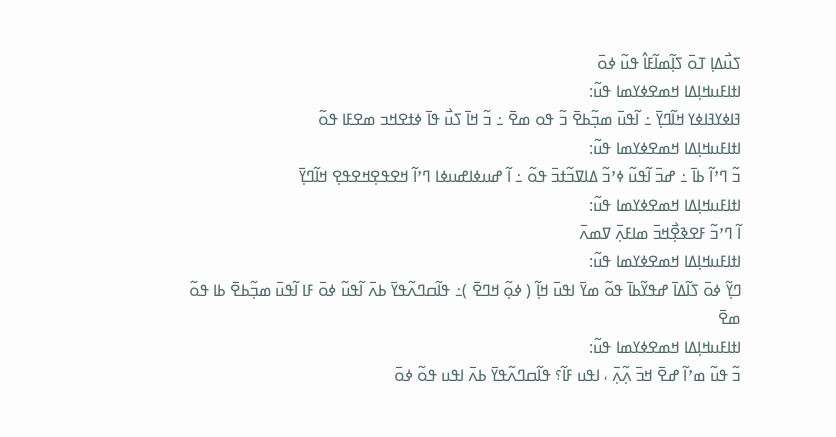ߖߎ߯ߡߊ߲ ߠߋ߫ ߖߊ߲߬ߘߊ߬ߓߊ߮ ߟߎ߬ ߦߋ߫
ߊߙߊߓߎߞߊ߲ߡߊ ߞߘߐߦߌߘߊ ߟߎ߬:
ߔߊߦߌߔߊߦߌ ߞߊ߬ߣߌ߲߫ ߸ ߊ߬ߟߎ߫ ߘߏ߲߬ߕߐ߫ ߏ߬ ߟߋ ߘߐ߫ ߸ ߏ߬ ߞߊ߫ ߖߎ߯ ߟߊ߫ ߦߙߐߞߏ ߘߐߓߊ ߟߋ߬
ߊߙߊߓߎߞߊ߲ߡߊ ߞߘߐߦߌߘߊ ߟߎ߬:
ߏ߬ ߣߴߊ߬ ߕߊ߫ ߸ ߝߏ߫ ߊ߬ߟߎ߬ ߦߴߏ߬ ߡߊߜߏ߬ߙߏ߫ ߟߋ߬ ߸ ߊ߬ ߝߎߦߊߝߎߦߊ ߣߴߊ߬ ߞߐߟߐ߲ߞߐߟߐ߲ ߞߊ߬ߣߌ߲߫
ߊߙߊߓߎߞߊ߲ߡߊ ߞߘߐߦߌߘߊ ߟߎ߬:
ߊ߬ ߣߴߏ߬ ߓߐߢߐ߲߯ߞߏ߫ ߘߊߓߍ߲߫ ߜߘߍ߫
ߊߙߊߓߎߞߊ߲ߡߊ ߞߘߐߦߌߘߊ ߟߎ߬:
ߣߌ߲߬ ߦߋ߫ ߖߊ߬ߡߊ߫ ߝߟߌ߬ߕߊ߫ ߟߋ߬ ߘߌ߫ ߊߟߎ߫ ߞߊ߲߬ ( ߦߋ߲߬ ߞߣߐ߫ )߸ ߟߊ߬ߛߣߍ߬ߟߌ߫ ߕߍ߫ ߊ߬ߟߎ߬ ߦߋ߫ ߓߊ ߊ߬ߟߎ߫ ߘߏ߲߬ߕߐ߫ ߕߊ ߟߋ߬ ߘߐ߫
ߊߙߊߓߎߞߊ߲ߡߊ ߞߘߐߦߌߘߊ ߟߎ߬:
ߏ߬ ߟߎ߬ ߘߴߊ߬ ߝߐ߫ ߞߏ߫ ߍ߲߬ߍ߲߫ ، ߊߟߎ ߓߊ߬؟ ߟߊ߬ߛߣߍ߬ߟߌ߫ ߕߍ߫ ߊߟߎ ߟߋ߬ ߦߋ߫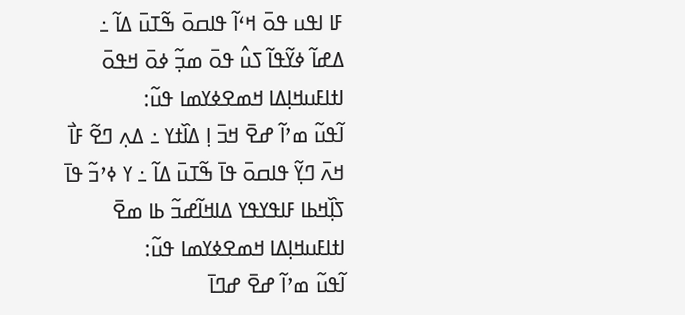ߓߊ ߊߟߎ ߟߋ߫ ߞߵߊ߬ ߟߊߛߋ߫ ߒ߬ߠߎ߫ ߡߊ߬ ߸ ߡߝߊ߬ ߦߌ߬ߟߊ߬ ߖߎ߮ ߟߋ߫ ߘߏ߲߬ ߦߋ߫ ߞߟߋ߫
ߊߙߊߓߎߞߊ߲ߡߊ ߞߘߐߦߌߘߊ ߟߎ߬:
ߊ߬ߟߎ߬ ߘߴߊ߬ ߝߐ߫ ߞߏ߫ ߊ߲ ߡߊ߰ߙߌ ߸ ߡߍ߲ ߣߐ߬ ߓߊ߯ ߞߍ߫ ߣߌ߲߬ ߟߊߛߋ߫ ߟߊ߫ ߒ߬ߠߎ߫ ߡߊ߬ ߸ ߌ ߦߴߏ߬ ߟߊ߫ ߖߊ߲߰ߞߕߊ ߓߊߟߌߟߌ ߡߊߞߊ߬ߝߏ߬ ߕߊ ߘߐ߫
ߊߙߊߓߎߞߊ߲ߡߊ ߞߘߐߦߌߘߊ ߟߎ߬:
ߊ߬ߟߎ߬ ߘߴߊ߬ ߝߐ߫ ߝߣߊ߫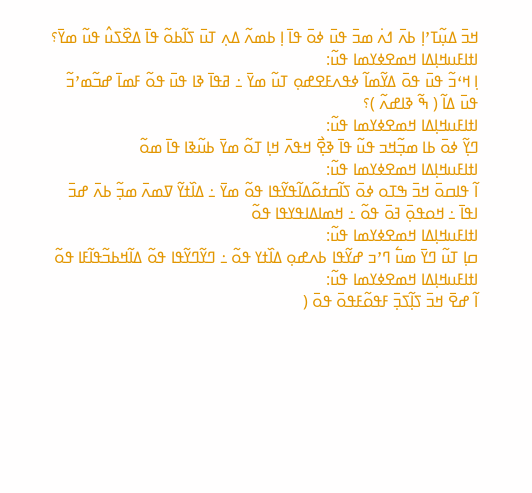ߞߏ߫ ߡߎ߲߬ߠߴߊ߲ ߕߍ߫ ߗߍ߭ ߘߏ߫ ߟߎ߫ ߦߋ߫ ߟߊ߫ ߊ߲ ߕߘߍ߬ ߡߍ߲ ߠߎ߫ ߖߊ߬ߕߋ߬ ߟߊ߫ ߡߐ߰ߖߎ߮ ߟߎ߬ ߘߌ߫؟
ߊߙߊߓߎߞߊ߲ߡߊ ߞߘߐߦߌߘߊ ߟߎ߬:
ߊ߲ ߞߵߏ߬ ߟߎ߫ ߟߋ߫ ߡߌ߬ߘߊ߬ ߦߟߍߓߐߝߋ߲ ߠߎ߬ ߘߌ߫ ߸ ߥߟߊ߫ ߢߊ ߟߎ߫ ߟߋ߬ ߓߘߊ߫ ߝߏ߬ߘߴߏ߬ ߟߎ߫ ߡߊ߬ ( ߒ߬ ߢߊߝߍ߬ )؟
ߊߙߊߓߎߞߊ߲ߡߊ ߞߘߐߦߌߘߊ ߟߎ߬:
ߣߌ߲߬ ߦߋ߫ ߕߊ ߘߏ߲߬ߞߏ ߟߎ߬ ߟߊ߫ ߢߐ߲߯ ߞߟߍ߫ ߞߊ߲ ߠߋ߬ ߘߌ߫ ߕߎ߬ߢߊ ߟߊ߫ ߘߋ߬
ߊߙߊߓߎߞߊ߲ߡߊ ߞߘߐߦߌߘߊ ߟߎ߬:
ߊ߬ ߟߊߛߋ߫ ߞߏ߫ ߒߠߋ ߦߋ߫ ߖߊ߬ߛߙߋ߬ߡߊ߬ߟߌ߬ߟߊ ߟߋ߬ ߘߌ߫ ߸ ߡߊ߰ߙߌ߬ ߜߘߍ߫ ߘߏ߲߬ ߕߍ߫ ߝߏ߫ ߊߟߊ߫ ߸ ߞߋߟߋ߲߫ ߔߋ߫ ߟߋ߬ ߸ ߞߘߊߡߊߟߌߟߊ ߟߋ߬
ߊߙߊߓߎߞߊ߲ߡߊ ߞߘߐߦߌߘߊ ߟߎ߬:
ߛߊ߲ ߠߎ߬ ߣߌ߫ ߘߎ߱ ߣߴߏ ߝߌ߬ߟߊ ߕߍߝߋ߲ ߡߊ߰ߙߌ ߟߋ߬ ߸ ߣߌ߬ߣߌ߬ߟߊ ߟߋ߬ ߡߊ߬ߞߕߏ߬ߟߊ߬ߓߊ ߟߋ߬
ߊߙߊߓߎߞߊ߲ߡߊ ߞߘߐߦߌߘߊ ߟߎ߬:
ߊ߬ ߝߐ߫ ߞߏ߫ ߖߊ߲߬ߖߏ߲߫ ߓߟߋ߬ߓߟߋ߫ ߟߋ߫ (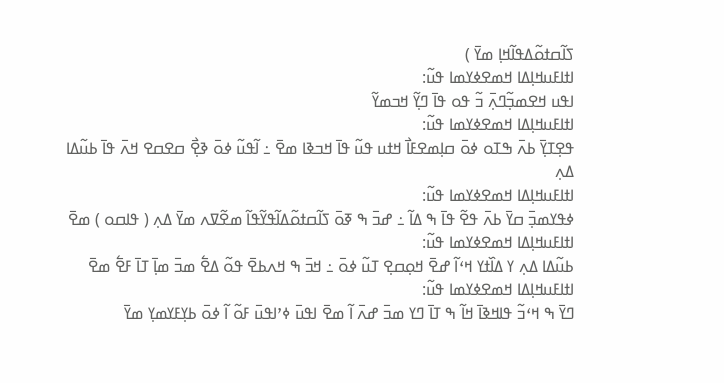ߖߊ߬ߛߙߋ߬ߡߟߊ߬ߞߊ߲ ߘߌ߫ )
ߊߙߊߓߎߞߊ߲ߡߊ ߞߘߐߦߌߘߊ ߟߎ߬:
ߊߟߎ ߞߐߘߏ߲߬ߣߍ߲߫ ߏ߬ ߟߋ ߟߊ߫ ߣߌ߲߬ ߞߏߘߌ߬
ߊߙߊߓߎߞߊ߲ߡߊ ߞߘߐߦߌߘߊ ߟߎ߬:
ߟߐ߲ߠߌ߲߫ ߕߍ߫ ߒߠߋ ߦߋ߫ ߛߊ߲ߘߐߓߊ߯ ߞߙߎ ߟߎ߬ ߟߊ߫ ߞߏߢߊ ߘߐ߫ ߸ ߊ߬ߟߎ߬ ߦߋ߫ ߢߐ߲߯ ߛߐߛߐ ߞߍ߫ ߟߊ߫ ߕߎ߬ߡߊ ߡߍ߲
ߊߙߊߓߎߞߊ߲ߡߊ ߞߘߐߦߌߘߊ ߟߎ߬:
ߦߟߌߘߏ߲߫ ߛߌ߫ ߕߍ߫ ߟߐ߬ ߟߊ߫ ߒ ߡߊ߬ ߸ ߝߏ߫ ߒ ߧߋ߫ ߖߊ߬ߛߙߋ߬ߡߊ߬ߟߌ߬ߟߊ߬ ߘߐ߬ߜߍ ߘߌ߫ ߡߍ߲ ( ߟߊߛߋ ) ߘߐ߫
ߊߙߊߓߎߞߊ߲ߡߊ ߞߘߐߦߌߘߊ ߟߎ߬:
ߕߎ߬ߡߊ ߡߍ߲ ߌ ߡߊ߰ߙߌ ߞߵߊ߬ ߝߐ߫ ߞߋ߲ߛߐ߲ ߠߎ߬ ߦߋ߫ ߸ ߞߏ߫ ߒ ߞߍߕߐ߫ ߟߋ߬ ߡߐ߱ ߘߏ߫ ߘߊ߲߫ ߠߊ߫ ߓߐ߱ ߘߐ߫
ߊߙߊߓߎߞߊ߲ߡߊ ߞߘߐߦߌߘߊ ߟߎ߬:
ߣߌ߫ ߒ ߞߵߏ߬ ߟߊߞߢߊ߫ ߞߊ߬ ߒ ߠߊ߫ ߣߌ ߘߏ߫ ߝߍ߫ ߊ߬ ߘߐ߫ ߊߟߎ߫ ߦߴߊߟߎ߫ ߓߋ߬ ߊ߬ ߦߋ߫ ߕߌ߲ߓߌߘߌ߲ ߘߌ߫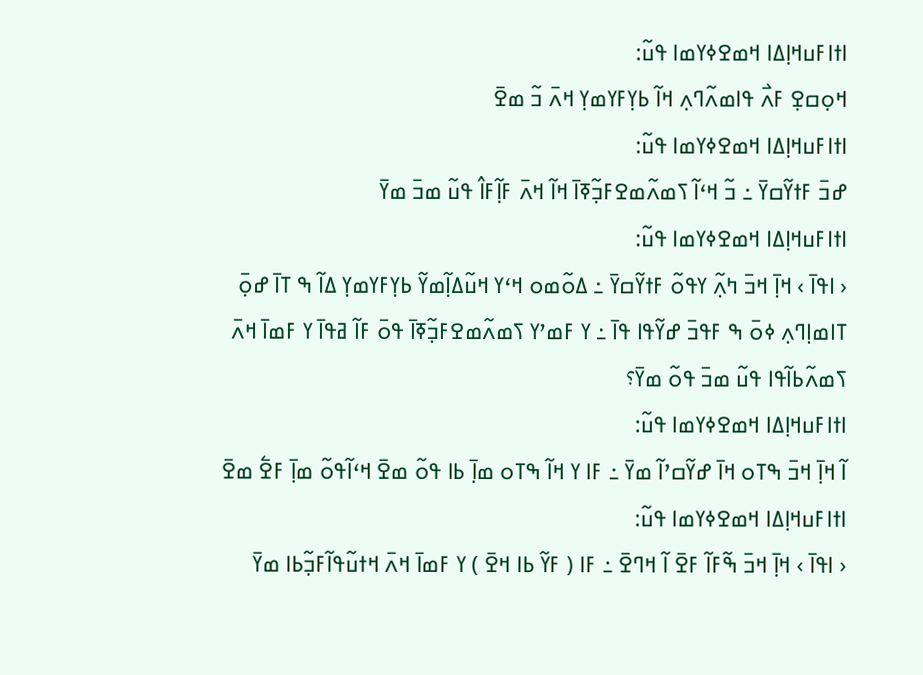ߊߙߊߓߎߞߊ߲ߡߊ ߞߘߐߦߌߘߊ ߟߎ߬:
ߞߋ߲ߛߐ߲ ߓߍ߯ ߟߊߘߍ߬ߣߍ߲ ߞߊ߬ ߕߌ߲ߓߌߘߌ߲ ߞߍ߫ ߏ߬ ߘߐ߫
ߊߙߊߓߎߞߊ߲ߡߊ ߞߘߐߦߌߘߊ ߟߎ߬:
ߝߏ߫ ߓߙߌ߬ߛߌ߫ ߸ ߏ߬ ߞߵߊ߬ ߖߘߍ߬ߘߐߓߏ߲߬ߧߊ߫ ߞߊ߬ ߞߍ߫ ߓߊ߲߬ߓߊ߮ ߟߎ߬ ߘߏ߫ ߘߌ߫
ߊߙߊߓߎߞߊ߲ߡߊ ߞߘߐߦߌߘߊ ߟߎ߬:
‹ ߊߟߊ߫ › ߞߊ߲߫ ߞߏ߫ ߤߍ߲߬ ߌߟߋ߬ ߓߙߌ߬ߛߌ߫ ߸ ߡߋ߬ߘߋ ߞߵߌ ߞߎ߬ߡߊ߲߬ߘߌ߬ ߕߌ߲ߓߌߘߌ߲ ߡߊ߬ ߒ ߠߊ߫ ߝߋ߲߫ ߠߊߘߊ߲ߣߍ߲ ߦߋ߫ ߒ ߓߟߏ߫ ߝߌ߬ߟߊ ߟߊ߫ ߸ ߌ ߓߘߴߌ ߖߘߍ߬ߘߐߓߏ߲߬ߧߊ߫ ߟߋ߫ ߓߊ߬ ߥߟߊ߫ ߌ ߓߘߊ߫ ߞߍ߫ ߖߘߍ߬ߕߊ߬ߟߊ ߟߎ߬ ߘߏ߫ ߟߋ߬ ߘߌ߫؟
ߊߙߊߓߎߞߊ߲ߡߊ ߞߘߐߦߌߘߊ ߟߎ߬:
ߊ߬ ߞߊ߲߫ ߞߏ߫ ߒߠߋ ߞߊ߫ ߝߌ߬ߛߴߊ߬ ߘߌ߫ ߸ ߓߊ ߌ ߞߊ߬ ߒߠߋ ߘߊ߲߫ ߕߊ ߟߋ߬ ߘߐ߫ ߞߵߊ߬ߟߋ߬ ߘߊ߲߫ ߓߐ߱ ߘߐ߫
ߊߙߊߓߎߞߊ߲ߡߊ ߞߘߐߦߌߘߊ ߟߎ߬:
‹ ߊߟߊ߫ › ߞߊ߲߫ ߞߏ߫ ߒ߬ߓߊ߬ ߓߐ߫ ߊ߬ ߞߣߐ߫ ߸ ߓߊ ( ߓߌ߬ ߕߊ ߞߐ߫ ) ߌ ߓߘߊ߫ ߞߍ߫ ߞߙߎ߬ߟߊ߬ߓߏ߲߬ߕߊ ߘߌ߫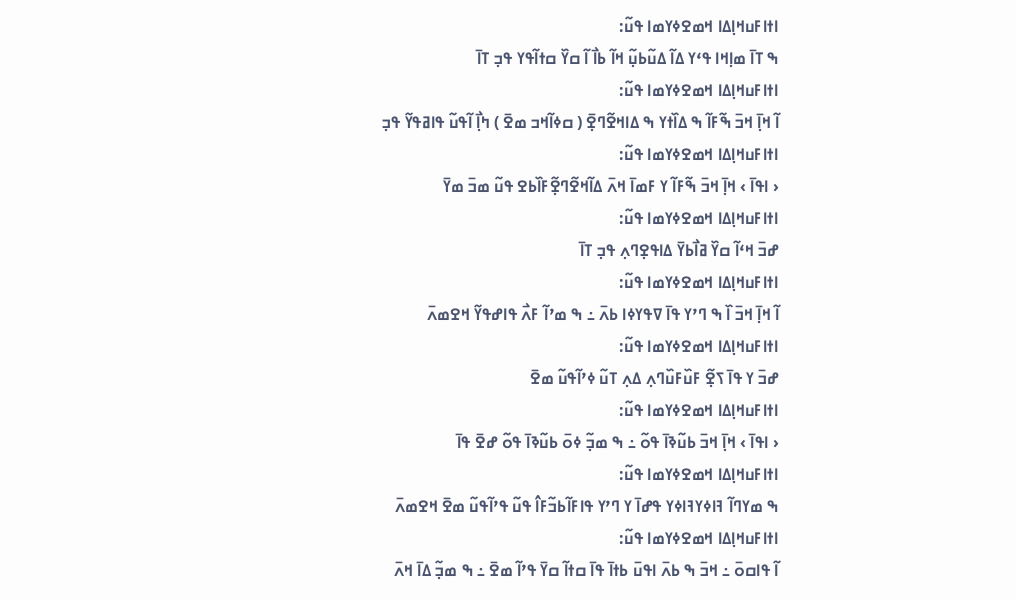ߊߙߊߓߎߞߊ߲ߡߊ ߞߘߐߦߌߘߊ ߟߎ߬:
ߒ ߠߊ߫ ߘߊ߲ߞߊ ߟߵߌ ߡߊ߬ ߡߎ߬ߕߎ߲߬ ߞߊ߬ ߕߊ߯ ߊ߬ ߛߌ߰ ߛߙߊ߬ߟߌ ߟߏ߲ ߠߊ߫
ߊߙߊߓߎߞߊ߲ߡߊ ߞߘߐߦߌߘߊ ߟߎ߬:
ߊ߬ ߞߊ߲߫ ߞߏ߫ ߒ߬ߓߊ߬ ߒ ߡߊ߰ߙߌ ߒ ߡߊߞߐ߬ߣߐ߲߫ ( ߛߦߊ߬ߞߏ ߘߐ߫ ) ߤߊ߲߯ ߊ߬ߟߎ߬ ߟߊߥߟߌ߬ ߟߏ߲
ߊߙߊߓߎߞߊ߲ߡߊ ߞߘߐߦߌߘߊ ߟߎ߬:
‹ ߊߟߊ߫ › ߞߊ߲߫ ߞߏ߫ ߒ߬ߓߊ߬ ߌ ߓߘߊ߫ ߞߍ߫ ߡߊ߬ߞߐ߬ߣߐ߲߬ߓߊ߰ߕߐ ߟߎ߬ ߘߏ߫ ߘߌ߫
ߊߙߊߓߎߞߊ߲ߡߊ ߞߘߐߦߌߘߊ ߟߎ߬:
ߝߏ߫ ߞߵߊ߬ ߛߌ߰ ߥߊ߯ߕߌ߫ ߡߊߟߐ߲ߣߍ߲ ߟߏ߲ ߠߊ߫
ߊߙߊߓߎߞߊ߲ߡߊ ߞߘߐߦߌߘߊ ߟߎ߬:
ߊ߬ ߞߊ߲߫ ߞߏ߫ ߊ߰ ߒ ߣߴߌ ߟߊ߫ ߜߟߌߦߊ ߕߍ߫ ߸ ߒ ߘߴߊ߬ ߓߍ߯ ߟߊߝߟߌ߬ ߞߐߘߍ߫
ߊߙߊߓߎߞߊ߲ߡߊ ߞߘߐߦߌߘߊ ߟߎ߬:
ߝߏ߫ ߌ ߟߊ߫ ߖߐ߲߬ ߓߎ߰ߓߎ߰ߣߍ߲ ߡߍ߲ ߠߎ߬ ߦߴߊ߬ߟߎ߬ ߘߐ߫
ߊߙߊߓߎߞߊ߲ߡߊ ߞߘߐߦߌߘߊ ߟߎ߬:
‹ ߊߟߊ߫ › ߞߊ߲߫ ߞߏ߫ ߕߎ߬ߢߊ߫ ߟߋ߬ ߸ ߒ ߘߏ߲߬ ߦߋ߫ ߕߎ߬ߢߊ߫ ߟߋ߬ ߝߐ߫ ߟߊ߫
ߊߙߊߓߎߞߊ߲ߡߊ ߞߘߐߦߌߘߊ ߟߎ߬:
ߒ ߘߌߣߊ߬ ߔߊߦߌߔߊߦߌ ߟߝߊ߫ ߌ ߣߴߌ ߟߊߓߊ߬ߕߏ߬ߓߊ߮ ߟߎ߬ ߟߴߊ߬ߟߎ߬ ߘߐ߫ ߞߐߘߍ߫
ߊߙߊߓߎߞߊ߲ߡߊ ߞߘߐߦߌߘߊ ߟߎ߬:
ߊ߬ ߟߊߛߋ߫ ߸ ߞߏ߫ ߒ ߕߍ߫ ߊߟߎ߫ ߕߙߊ߫ ߟߊ߫ ߛߙߊ߬ ߛߌ߫ ߟߴߊ߬ ߘߐ߫ ߸ ߒ ߘߏ߲߬ ߡߊ߫ ߞߍ߫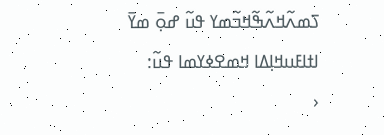ߖߘߍ߬ߞߍ߬ߒ߬ߞߏ߬ߘߌ ߟߎ߬ ߝߋ߲߫ ߘߌ߫
ߊߙߊߓߎߞߊ߲ߡߊ ߞߘߐߦߌߘߊ ߟߎ߬:
‹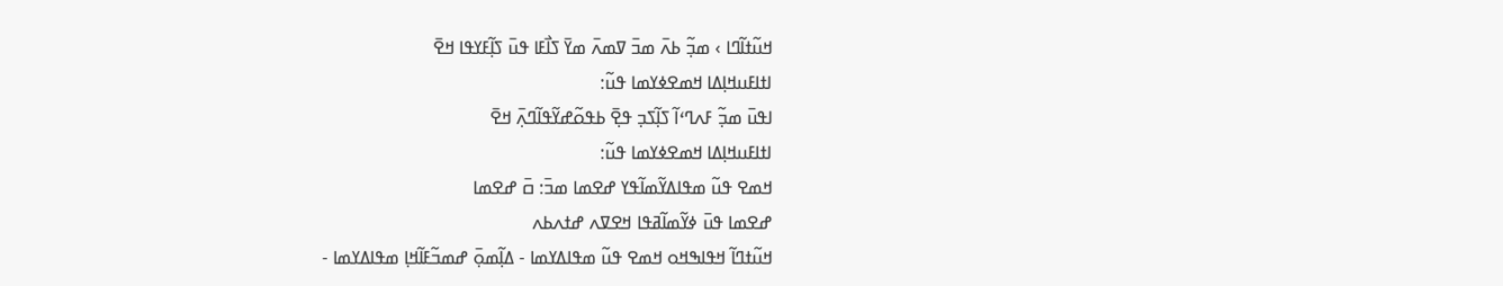ߞߎ߬ߙߊ߬ߣߊ › ߘߏ߲߬ ߕߍ߫ ߘߏ߫ ߜߘߍ߫ ߘߌ߫ ߖߊ߯ߓߊ ߟߎ߫ ߖߊ߲߬ߓߌߟߊ ߞߐ߫
ߊߙߊߓߎߞߊ߲ߡߊ ߞߘߐߦߌߘߊ ߟߎ߬:
ߊߟߎ߫ ߘߏ߲߬ ߓߍߣߵߊ߬ ߖߊ߲߬ߖߏ߲ ߟߐ߲߫ ߕߟߋ߬ߝߌ߬ߟߊ߬ߣߍ߲߫ ߞߐ߫
ߊߙߊߓߎߞߊ߲ߡߊ ߞߘߐߦߌߘߊ ߟߎ߬:
ߞߘߐ ߟߎ߬ ߘߟߊߡߌ߬ߘߊ߬ߟߌ ߝߐߘߊ ߘߏ߫: ߛ߫ ߝߐߘߊ
ߝߐߘߊ ߟߎ߫ ߦߌ߬ߘߊ߬ߥߟߊ ߞߐߜߍ ߝߙߍߕߍ
ߞߎ߬ߙߣߊ߬ ߞߟߊߒߞߋ ߞߘߐ ߟߎ߬ ߘߟߊߡߌߘߊ - ߡߊ߲߬ߘߋ߲߫ ߝߘߏ߬ߓߊ߬ߞߊ߲ ߘߟߊߡߌߘߊ -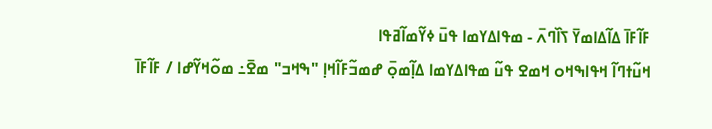ߓߊ߬ߓߊ߫ ߡߊ߬ߡߊߘߌ߫ ߖߊ߰ߣߍ߫ - ߘߟߊߡߌߘߊ ߟߎ߫ ߦߌ߬ߘߊ߬ߥߟߊ
ߞߎ߬ߙߣߊ߬ ߞߟߊߒߞߋ ߞߘߐ ߟߎ߬ ߘߟߊߡߌߘߊ ߡߊ߲߬ߘߋ߲߫ ߝߘߏ߬ߓߊ߬ߞߊ߲ "ߒߞߏ" ߘߐ߫߸ ߘߋ߬ߞߌ߬ߝߊ / ߓߊ߬ߓߊ߫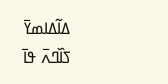ߡߊ߬ߡߊߘߌ߫ ߖߊ߰ߣߍ߫ ߟߊ߫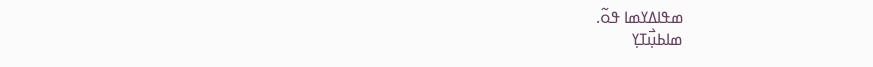ߘߟߊߡߌߘߊ ߟߋ߬.
ߘߊߕߎ߲߯ߠߌ߲